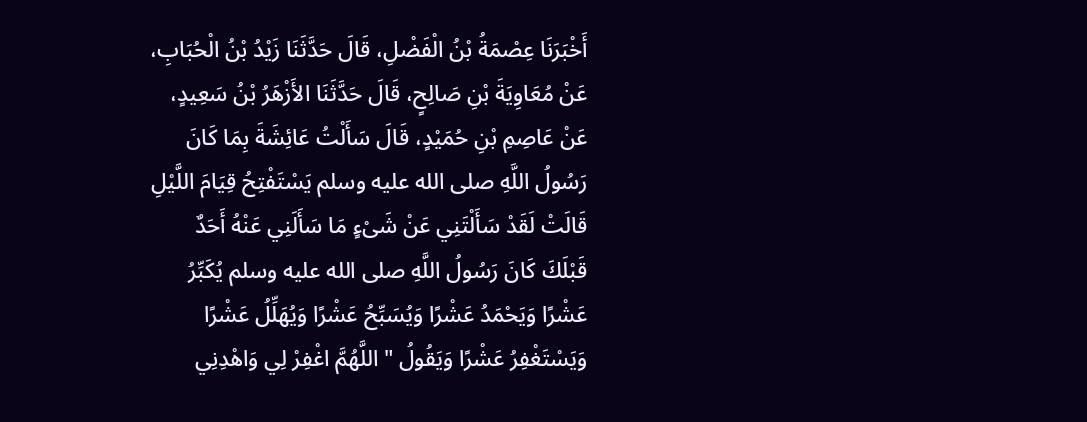أَخْبَرَنَا عِصْمَةُ بْنُ الْفَضْلِ، قَالَ حَدَّثَنَا زَيْدُ بْنُ الْحُبَابِ، عَنْ مُعَاوِيَةَ بْنِ صَالِحٍ، قَالَ حَدَّثَنَا الأَزْهَرُ بْنُ سَعِيدٍ، عَنْ عَاصِمِ بْنِ حُمَيْدٍ، قَالَ سَأَلْتُ عَائِشَةَ بِمَا كَانَ رَسُولُ اللَّهِ صلى الله عليه وسلم يَسْتَفْتِحُ قِيَامَ اللَّيْلِ قَالَتْ لَقَدْ سَأَلْتَنِي عَنْ شَىْءٍ مَا سَأَلَنِي عَنْهُ أَحَدٌ قَبْلَكَ كَانَ رَسُولُ اللَّهِ صلى الله عليه وسلم يُكَبِّرُ عَشْرًا وَيَحْمَدُ عَشْرًا وَيُسَبِّحُ عَشْرًا وَيُهَلِّلُ عَشْرًا وَيَسْتَغْفِرُ عَشْرًا وَيَقُولُ " اللَّهُمَّ اغْفِرْ لِي وَاهْدِنِي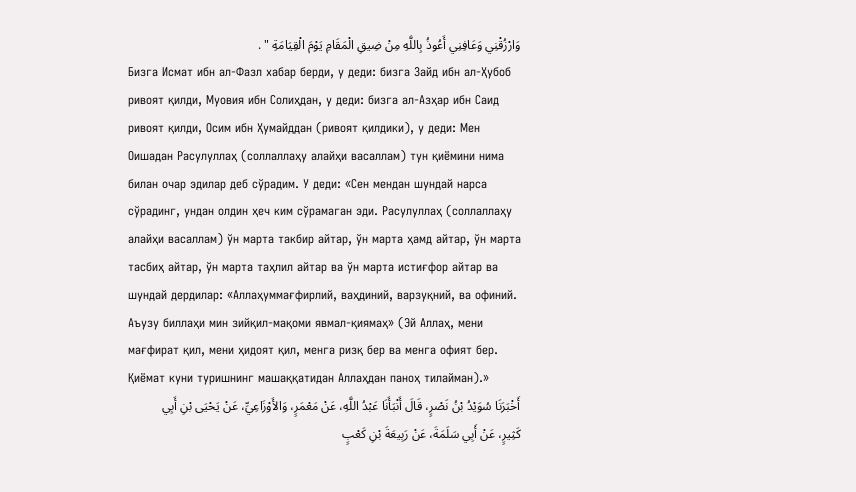وَارْزُقْنِي وَعَافِنِي أَعُوذُ بِاللَّهِ مِنْ ضِيقِ الْمَقَامِ يَوْمَ الْقِيَامَةِ " .
Бизга Исмат ибн ал-Фазл хабар берди, у деди: бизга Зайд ибн ал-Ҳубоб ривоят қилди, Муовия ибн Солиҳдан, у деди: бизга ал-Азҳар ибн Саид ривоят қилди, Осим ибн Ҳумайддан (ривоят қилдики), у деди: Мен Оишадан Расулуллаҳ (соллаллаҳу алайҳи васаллам) тун қиёмини нима билан очар эдилар деб сўрадим. У деди: «Сен мендан шундай нарса сўрадинг, ундан олдин ҳеч ким сўрамаган эди. Расулуллаҳ (соллаллаҳу алайҳи васаллам) ўн марта такбир айтар, ўн марта ҳамд айтар, ўн марта тасбиҳ айтар, ўн марта таҳлил айтар ва ўн марта истиғфор айтар ва шундай дердилар: «Аллаҳуммағфирлий, ваҳдиний, варзуқний, ва офиний. Аъузу биллаҳи мин зийқил-мақоми явмал-қиямаҳ» (Эй Аллаҳ, мени мағфират қил, мени ҳидоят қил, менга ризқ бер ва менга офият бер. Қиёмат куни туришнинг машаққатидан Аллаҳдан паноҳ тилайман).»
أَخْبَرَنَا سُوَيْدُ بْنُ نَصْرٍ، قَالَ أَنْبَأَنَا عَبْدُ اللَّهِ، عَنْ مَعْمَرٍ، وَالأَوْزَاعِيِّ، عَنْ يَحْيَى بْنِ أَبِي كَثِيرٍ، عَنْ أَبِي سَلَمَةَ، عَنْ رَبِيعَةَ بْنِ كَعْبٍ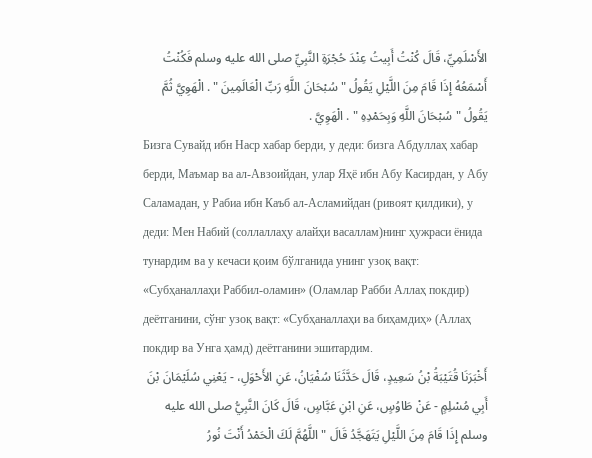الأَسْلَمِيِّ، قَالَ كُنْتُ أَبِيتُ عِنْدَ حُجْرَةِ النَّبِيِّ صلى الله عليه وسلم فَكُنْتُ أَسْمَعُهُ إِذَا قَامَ مِنَ اللَّيْلِ يَقُولُ " سُبْحَانَ اللَّهِ رَبِّ الْعَالَمِينَ " . الْهَوِيَّ ثُمَّ يَقُولُ " سُبْحَانَ اللَّهِ وَبِحَمْدِهِ " . الْهَوِيَّ .
Бизга Сувайд ибн Наср хабар берди, у деди: бизга Абдуллаҳ хабар берди, Маъмар ва ал-Авзоийдан, улар Яҳё ибн Абу Касирдан, у Абу Саламадан, у Рабиа ибн Каъб ал-Асламийдан (ривоят қилдики), у деди: Мен Набий (соллаллаҳу алайҳи васаллам)нинг ҳужраси ёнида тунардим ва у кечаси қоим бўлганида унинг узоқ вақт: «Субҳаналлаҳи Раббил-оламин» (Оламлар Рабби Аллаҳ покдир) деётганини, сўнг узоқ вақт: «Субҳаналлаҳи ва биҳамдиҳ» (Аллаҳ покдир ва Унга ҳамд) деётганини эшитардим.
أَخْبَرَنَا قُتَيْبَةُ بْنُ سَعِيدٍ، قَالَ حَدَّثَنَا سُفْيَانُ، عَنِ الأَحْوَلِ، - يَعْنِي سُلَيْمَانَ بْنَ أَبِي مُسْلِمٍ - عَنْ طَاوُسٍ، عَنِ ابْنِ عَبَّاسٍ، قَالَ كَانَ النَّبِيُّ صلى الله عليه وسلم إِذَا قَامَ مِنَ اللَّيْلِ يَتَهَجَّدُ قَالَ " اللَّهُمَّ لَكَ الْحَمْدُ أَنْتَ نُورُ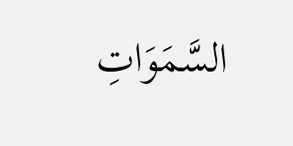السَّمَوَاتِ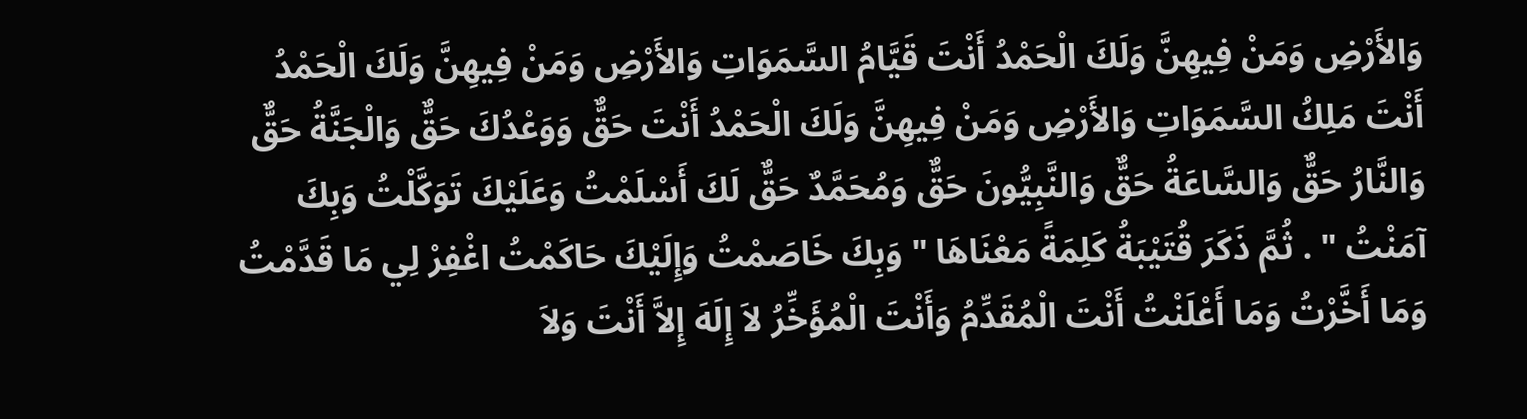وَالأَرْضِ وَمَنْ فِيهِنَّ وَلَكَ الْحَمْدُ أَنْتَ قَيَّامُ السَّمَوَاتِ وَالأَرْضِ وَمَنْ فِيهِنَّ وَلَكَ الْحَمْدُ أَنْتَ مَلِكُ السَّمَوَاتِ وَالأَرْضِ وَمَنْ فِيهِنَّ وَلَكَ الْحَمْدُ أَنْتَ حَقٌّ وَوَعْدُكَ حَقٌّ وَالْجَنَّةُ حَقٌّ وَالنَّارُ حَقٌّ وَالسَّاعَةُ حَقٌّ وَالنَّبِيُّونَ حَقٌّ وَمُحَمَّدٌ حَقٌّ لَكَ أَسْلَمْتُ وَعَلَيْكَ تَوَكَّلْتُ وَبِكَ آمَنْتُ " . ثُمَّ ذَكَرَ قُتَيْبَةُ كَلِمَةً مَعْنَاهَا " وَبِكَ خَاصَمْتُ وَإِلَيْكَ حَاكَمْتُ اغْفِرْ لِي مَا قَدَّمْتُ وَمَا أَخَّرْتُ وَمَا أَعْلَنْتُ أَنْتَ الْمُقَدِّمُ وَأَنْتَ الْمُؤَخِّرُ لاَ إِلَهَ إِلاَّ أَنْتَ وَلاَ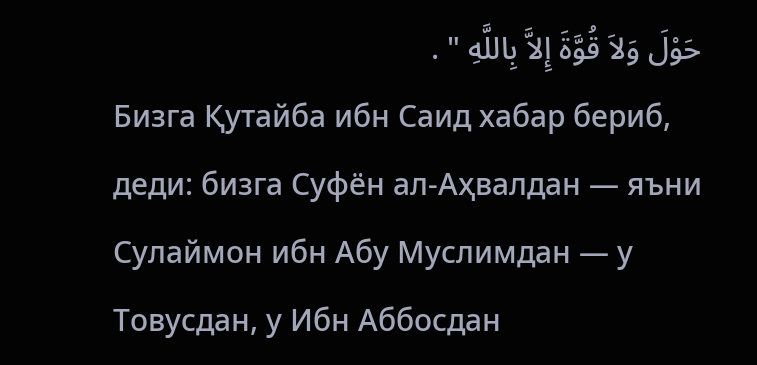حَوْلَ وَلاَ قُوَّةَ إِلاَّ بِاللَّهِ " .
Бизга Қутайба ибн Саид хабар бериб, деди: бизга Суфён ал-Аҳвалдан — яъни Сулаймон ибн Абу Муслимдан — у Товусдан, у Ибн Аббосдан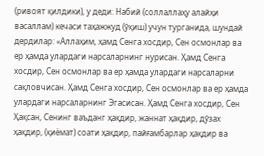(ривоят қилдики), у деди: Набий (соллаллаҳу алайҳи васаллам) кечаси таҳажжуд (ўқиш) учун турганида, шундай дердилар: «Аллаҳим, ҳамд Сенга хосдир, Сен осмонлар ва ер ҳамда улардаги нарсаларнинг нурисан. Ҳамд Сенга хосдир, Сен осмонлар ва ер ҳамда улардаги нарсаларни сақловчисан. Ҳамд Сенга хосдир, Сен осмонлар ва ер ҳамда улардаги нарсаларнинг Эгасисан. Ҳамд Сенга хосдир, Сен Ҳақсан, Сенинг ваъданг ҳақдир, жаннат ҳақдир, дўзах ҳақдир, (қиёмат) соати ҳақдир, пайғамбарлар ҳақдир ва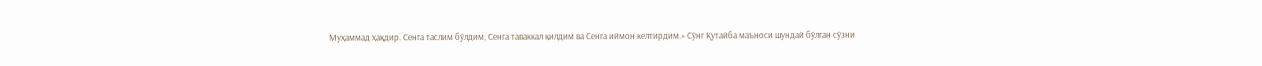Муҳаммад ҳақдир. Сенга таслим бўлдим, Сенга таваккал қилдим ва Сенга иймон келтирдим.» Сўнг Қутайба маъноси шундай бўлган сўзни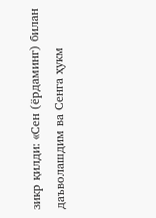зикр қилди: «Сен (ёрдаминг) билан даъволашдим ва Сенга ҳукм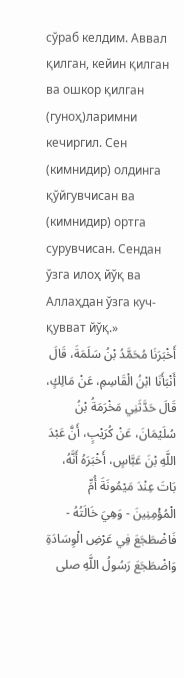сўраб келдим. Аввал қилган, кейин қилган ва ошкор қилган (гуноҳ)ларимни кечиргил. Сен (кимнидир) олдинга қўйгувчисан ва (кимнидир) ортга сурувчисан. Сендан ўзга илоҳ йўқ ва Аллаҳдан ўзга куч-қувват йўқ.»
أَخْبَرَنَا مُحَمَّدُ بْنُ سَلَمَةَ، قَالَ أَنْبَأَنَا ابْنُ الْقَاسِمِ، عَنْ مَالِكٍ، قَالَ حَدَّثَنِي مَخْرَمَةُ بْنُ سُلَيْمَانَ، عَنْ كُرَيْبٍ، أَنَّ عَبْدَ اللَّهِ بْنَ عَبَّاسٍ، أَخْبَرَهُ أَنَّهُ، بَاتَ عِنْدَ مَيْمُونَةَ أُمِّ الْمُؤْمِنِينَ - وَهِيَ خَالَتُهُ - فَاضْطَجَعَ فِي عَرْضِ الْوِسَادَةِ وَاضْطَجَعَ رَسُولُ اللَّهِ صلى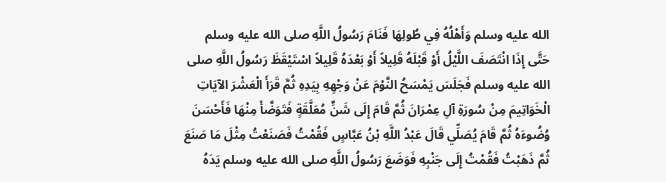الله عليه وسلم وَأَهْلُهُ فِي طُولِهَا فَنَامَ رَسُولُ اللَّهِ صلى الله عليه وسلم حَتَّى إِذَا انْتَصَفَ اللَّيْلُ أَوْ قَبْلَهُ قَلِيلاً أَوْ بَعْدَهُ قَلِيلاً اسْتَيْقَظَ رَسُولُ اللَّهِ صلى الله عليه وسلم فَجَلَسَ يَمْسَحُ النَّوْمَ عَنْ وَجْهِهِ بِيَدِهِ ثُمَّ قَرَأَ الْعَشْرَ الآيَاتِ الْخَوَاتِيمَ مِنْ سُورَةِ آلِ عِمْرَانَ ثُمَّ قَامَ إِلَى شَنٍّ مُعَلَّقَةٍ فَتَوَضَّأَ مِنْهَا فَأَحْسَنَ وُضُوءَهُ ثُمَّ قَامَ يُصَلِّي قَالَ عَبْدُ اللَّهِ بْنُ عَبَّاسٍ فَقُمْتُ فَصَنَعْتُ مِثْلَ مَا صَنَعَ ثُمَّ ذَهَبْتُ فَقُمْتُ إِلَى جَنْبِهِ فَوَضَعَ رَسُولُ اللَّهِ صلى الله عليه وسلم يَدَهُ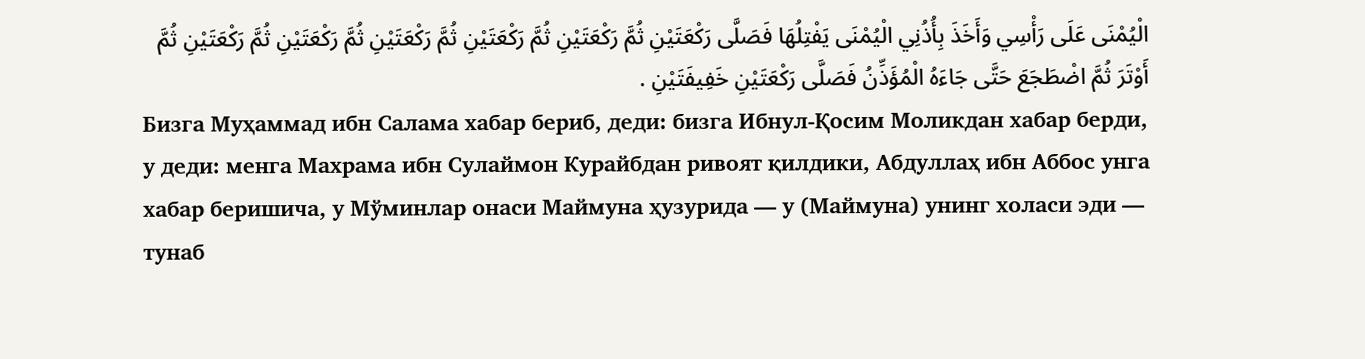الْيُمْنَى عَلَى رَأْسِي وَأَخَذَ بِأُذُنِي الْيُمْنَى يَفْتِلُهَا فَصَلَّى رَكْعَتَيْنِ ثُمَّ رَكْعَتَيْنِ ثُمَّ رَكْعَتَيْنِ ثُمَّ رَكْعَتَيْنِ ثُمَّ رَكْعَتَيْنِ ثُمَّ رَكْعَتَيْنِ ثُمَّ أَوْتَرَ ثُمَّ اضْطَجَعَ حَتَّى جَاءَهُ الْمُؤَذِّنُ فَصَلَّى رَكْعَتَيْنِ خَفِيفَتَيْنِ .
Бизга Муҳаммад ибн Салама хабар бериб, деди: бизга Ибнул-Қосим Моликдан хабар берди, у деди: менга Махрама ибн Сулаймон Курайбдан ривоят қилдики, Абдуллаҳ ибн Аббос унга хабар беришича, у Мўминлар онаси Маймуна ҳузурида — у (Маймуна) унинг холаси эди — тунаб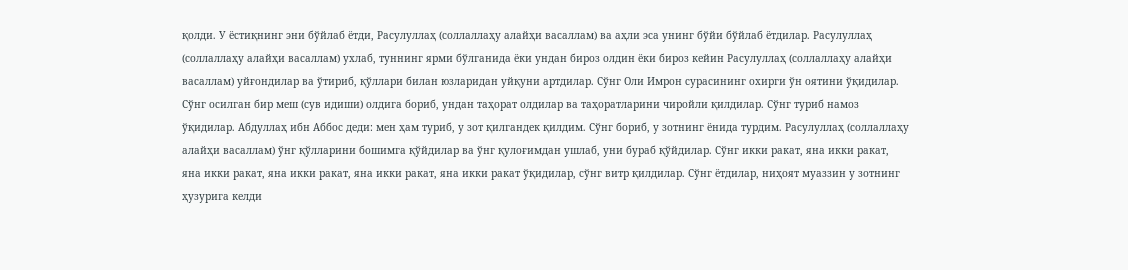қолди. У ёстиқнинг эни бўйлаб ётди, Расулуллаҳ (соллаллаҳу алайҳи васаллам) ва аҳли эса унинг бўйи бўйлаб ётдилар. Расулуллаҳ (соллаллаҳу алайҳи васаллам) ухлаб, туннинг ярми бўлганида ёки ундан бироз олдин ёки бироз кейин Расулуллаҳ (соллаллаҳу алайҳи васаллам) уйғондилар ва ўтириб, қўллари билан юзларидан уйқуни артдилар. Сўнг Оли Имрон сурасининг охирги ўн оятини ўқидилар. Сўнг осилган бир меш (сув идиши) олдига бориб, ундан таҳорат олдилар ва таҳоратларини чиройли қилдилар. Сўнг туриб намоз ўқидилар. Абдуллаҳ ибн Аббос деди: мен ҳам туриб, у зот қилгандек қилдим. Сўнг бориб, у зотнинг ёнида турдим. Расулуллаҳ (соллаллаҳу алайҳи васаллам) ўнг қўлларини бошимга қўйдилар ва ўнг қулоғимдан ушлаб, уни бураб қўйдилар. Сўнг икки ракат, яна икки ракат, яна икки ракат, яна икки ракат, яна икки ракат, яна икки ракат ўқидилар, сўнг витр қилдилар. Сўнг ётдилар, ниҳоят муаззин у зотнинг ҳузурига келди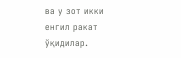ва у зот икки енгил ракат ўқидилар.